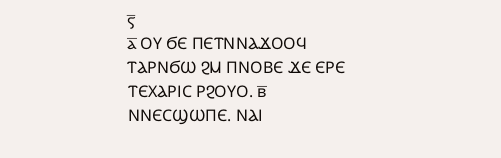ⲋ̅
ⲁ̅ ⲞⲨ ϬⲈ ⲠⲈⲦⲚⲚⲀϪⲞⲞϤ ⲦⲀⲢⲚϬⲰ ϨⲘ ⲠⲚⲞⲂⲈ ϪⲈ ⲈⲢⲈ ⲦⲈⲬⲀⲢⲒⲤ ⲢϨⲞⲨⲞ. ⲃ̅ ⲚⲚⲈⲤϢⲰⲠⲈ. ⲚⲀⲒ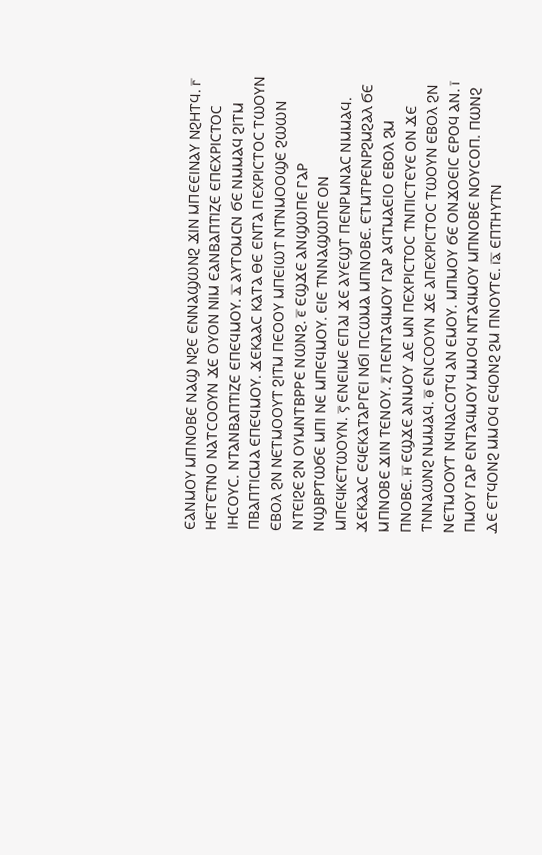ⲈⲀⲚⲘⲞⲨ ⲘⲠⲚⲞⲂⲈ ⲚⲀϢ ⲚϨⲈ ⲈⲚⲚⲀϢⲰⲚϨ ϪⲒⲚ ⲘⲠⲈⲈⲒⲚⲀⲨ ⲚϨⲎⲦϤ. ⲅ̅ ⲎⲈⲦⲈⲦⲚⲞ ⲚⲀⲦⲤⲞⲞⲨⲚ ϪⲈ ⲞⲨⲞⲚ ⲚⲒⲘ ⲈⲀⲚⲂⲀⲠⲦⲒⲌⲈ ⲈⲠⲈⲬⲢⲒⲤⲦⲞⲤ ⲒⲎⲤⲞⲨⲤ. ⲚⲦⲀⲚⲂⲀⲠⲦⲒⲌⲈ ⲈⲠⲈϤⲘⲞⲨ. ⲇ̅ ⲀⲨⲦⲞⲘⲤⲚ ϬⲈ ⲚⲘⲘⲀϤ ϨⲒⲦⲘ ⲠⲂⲀⲠⲦⲒⲤⲘⲀ ⲈⲠⲈϤⲘⲞⲨ. ϪⲈⲔⲀⲀⲤ ⲔⲀⲦⲀ ⲐⲈ ⲈⲚⲦⲀ ⲠⲈⲬⲢⲒⲤⲦⲞⲤ ⲦⲰⲞⲨⲚ ⲈⲂⲞⲖ ϨⲚ ⲚⲈⲦⲘⲞⲞⲨⲦ ϨⲒⲦⲘ ⲠⲈⲞⲞⲨ ⲘⲠⲈⲒⲰⲦ ⲚⲦⲚⲘⲞⲞϢⲈ ϨⲰⲰⲚ ⲚⲦⲈⲒϨⲈ ϨⲚ ⲞⲨⲘⲚⲦⲂⲢⲢⲈ ⲚⲰⲚϨ. ⲉ̅ ⲈϢϪⲈ ⲀⲚϢⲰⲠⲈ ⲄⲀⲢ ⲚϢⲂⲢⲦⲰϬⲈ ⲘⲠⲒ ⲚⲈ ⲘⲠⲈϤⲘⲞⲨ. ⲈⲒⲈ ⲦⲚⲚⲀϢⲰⲠⲈ ⲞⲚ ⲘⲠⲈϤⲔⲈⲦⲰⲞⲨⲚ. ⲋ̅ ⲈⲚⲈⲒⲘⲈ ⲈⲠⲀⲒ ϪⲈ ⲀⲨⲈϢⲦ ⲠⲈⲚⲢⲘⲚⲀⲤ ⲚⲘⲘⲀϤ. ϪⲈⲔⲀⲀⲤ ⲈϤⲈⲔⲀⲦⲀⲢⲄⲈⲒ ⲚϬⲒ ⲠⲤⲰⲘⲀ ⲘⲠⲚⲞⲂⲈ. ⲈⲦⲘⲦⲢⲈⲚⲢϨⲘϨⲀⲖ ϬⲈ ⲘⲠⲚⲞⲂⲈ ϪⲒⲚ ⲦⲈⲚⲞⲨ. ⲍ̅ ⲠⲈⲚⲦⲀϤⲘⲞⲨ ⲄⲀⲢ ⲀϤⲦⲘⲀⲈⲒⲞ ⲈⲂⲞⲖ ϨⲘ ⲠⲚⲞⲂⲈ. ⲏ̅ ⲈϢϪⲈ ⲀⲚⲘⲞⲨ ⲆⲈ ⲘⲚ ⲠⲈⲬⲢⲒⲤⲦⲞⲤ ⲦⲚⲠⲒⲤⲦⲈⲨⲈ ⲞⲚ ϪⲈ ⲦⲚⲚⲀⲰⲚϨ ⲚⲘⲘⲀϤ. ⲑ̅ ⲈⲚⲤⲞⲞⲨⲚ ϪⲈ ⲀⲠⲈⲬⲢⲒⲤⲦⲞⲤ ⲦⲰⲞⲨⲚ ⲈⲂⲞⲖ ϨⲚ ⲚⲈⲦⲘⲞⲞⲨⲦ ⲚϤⲚⲀⲤⲞⲦϤ ⲀⲚ ⲈⲘⲞⲨ. ⲘⲠⲘⲞⲨ ϬⲈ ⲞⲚϪⲞⲈⲒⲤ ⲈⲢⲞϤ ⲀⲚ. ⲓ̅ ⲠⲘⲞⲨ ⲄⲀⲢ ⲈⲚⲦⲀϤⲘⲞⲨ ⲘⲘⲞϤ ⲚⲦⲀϤⲘⲞⲨ ⲘⲠⲚⲞⲂⲈ ⲚⲞⲨⲤⲞⲠ. ⲠⲰⲚϨ ⲆⲈ ⲈⲦϤⲞⲚϨ ⲘⲘⲞϤ ⲈϤⲞⲚϨ ϨⲘ ⲠⲚⲞⲨⲦⲈ. ⲓ̅ⲁ̅ ⲈⲠⲦⲎⲨⲦⲚ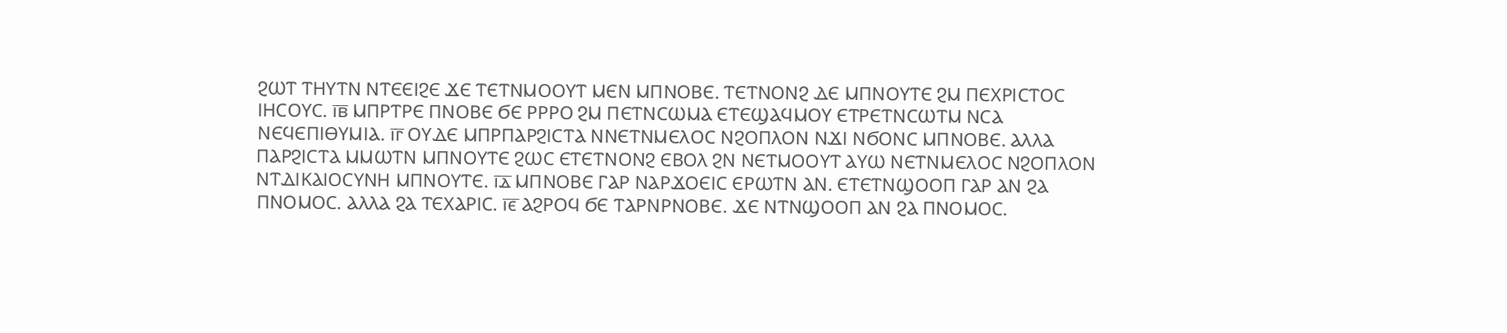ϨⲰⲦ ⲦⲎⲨⲦⲚ ⲚⲦⲈⲈⲒϨⲈ ϪⲈ ⲦⲈⲦⲚⲘⲞⲞⲨⲦ ⲘⲈⲚ ⲘⲠⲚⲞⲂⲈ. ⲦⲈⲦⲚⲞⲚϨ ⲆⲈ ⲘⲠⲚⲞⲨⲦⲈ ϨⲘ ⲠⲈⲬⲢⲒⲤⲦⲞⲤ ⲒⲎⲤⲞⲨⲤ. ⲓ̅ⲃ̅ ⲘⲠⲢⲦⲢⲈ ⲠⲚⲞⲂⲈ ϬⲈ ⲢⲢⲢⲞ ϨⲘ ⲠⲈⲦⲚⲤⲰⲘⲀ ⲈⲦⲈϢⲀϤⲘⲞⲨ ⲈⲦⲢⲈⲦⲚⲤⲰⲦⲘ ⲚⲤⲀ ⲚⲈϤⲈⲠⲒⲐⲨⲘⲒⲀ. ⲓ̅ⲅ̅ ⲞⲨⲆⲈ ⲘⲠⲢⲠⲀⲢϨⲒⲤⲦⲀ ⲚⲚⲈⲦⲚⲘⲈⲖⲞⲤ ⲚϨⲞⲠⲖⲞⲚ ⲚϪⲒ ⲚϬⲞⲚⲤ ⲘⲠⲚⲞⲂⲈ. ⲀⲖⲖⲀ ⲠⲀⲢϨⲒⲤⲦⲀ ⲘⲘⲰⲦⲚ ⲘⲠⲚⲞⲨⲦⲈ ϨⲰⲤ ⲈⲦⲈⲦⲚⲞⲚϨ ⲈⲂⲞⲖ ϨⲚ ⲚⲈⲦⲘⲞⲞⲨⲦ ⲀⲨⲰ ⲚⲈⲦⲚⲘⲈⲖⲞⲤ ⲚϨⲞⲠⲖⲞⲚ ⲚⲦⲆⲒⲔⲀⲒⲞⲤⲨⲚⲎ ⲘⲠⲚⲞⲨⲦⲈ. ⲓ̅ⲇ̅ ⲘⲠⲚⲞⲂⲈ ⲄⲀⲢ ⲚⲀⲢϪⲞⲈⲒⲤ ⲈⲢⲰⲦⲚ ⲀⲚ. ⲈⲦⲈⲦⲚϢⲞⲞⲠ ⲄⲀⲢ ⲀⲚ ϨⲀ ⲠⲚⲞⲘⲞⲤ. ⲀⲖⲖⲀ ϨⲀ ⲦⲈⲬⲀⲢⲒⲤ. ⲓ̅ⲉ̅ ⲀϨⲢⲞϤ ϬⲈ ⲦⲀⲢⲚⲢⲚⲞⲂⲈ. ϪⲈ ⲚⲦⲚϢⲞⲞⲠ ⲀⲚ ϨⲀ ⲠⲚⲞⲘⲞⲤ.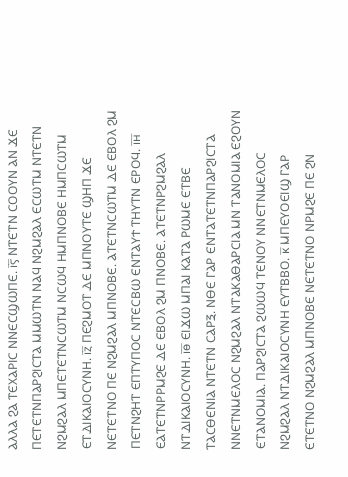ⲀⲖⲖⲀ ϨⲀ ⲦⲈⲬⲀⲢⲒⲤ ⲚⲚⲈⲤϢⲰⲠⲈ. ⲓ̅ⲋ̅ ⲚⲦⲈⲦⲚ ⲤⲞⲞⲨⲚ ⲀⲚ ϪⲈ ⲠⲈⲦⲈⲦⲚⲠⲀⲢϨⲒⲤⲦⲀ ⲘⲘⲰⲦⲚ ⲚⲀϤ ⲚϨⲘϨⲀⲖ ⲈⲤⲰⲦⲘ ⲚⲦⲈⲦⲚ ⲚϨⲘϨⲀⲖ ⲘⲠⲈⲦⲈⲦⲚⲤⲰⲦⲘ ⲚⲤⲰϤ ⲎⲘⲠⲚⲞⲂⲈ ⲎⲘⲠⲤⲰⲦⲘ ⲈⲦⲆⲒⲔⲀⲒⲞⲤⲨⲚⲎ. ⲓ̅ⲍ̅ ⲠⲈϨⲘⲞⲦ ⲆⲈ ⲘⲠⲚⲞⲨⲦⲈ ϢⲎⲠ ϪⲈ ⲚⲈⲦⲈⲦⲚⲞ ⲠⲈ ⲚϨⲘϨⲀⲖ ⲘⲠⲚⲞⲂⲈ. ⲀⲦⲈⲦⲚⲤⲰⲦⲘ ⲆⲈ ⲈⲂⲞⲖ ϨⲘ ⲠⲈⲦⲚϨⲎⲦ ⲈⲠⲦⲨⲠⲞⲤ ⲚⲦⲈⲤⲂⲰ ⲈⲚⲦⲀⲨϮ ⲦⲎⲨⲦⲚ ⲈⲢⲞϤ. ⲓ̅ⲏ̅ ⲈⲀⲦⲈⲦⲚⲢⲢⲘϨⲈ ⲆⲈ ⲈⲂⲞⲖ ϨⲘ ⲠⲚⲞⲂⲈ. ⲀⲦⲈⲦⲚⲢϨⲘϨⲀⲖ ⲚⲦⲆⲒⲔⲀⲒⲞⲤⲨⲚⲎ. ⲓ̅ⲑ̅ ⲈⲒϪⲰ ⲘⲠⲀⲒ ⲔⲀⲦⲀ ⲢⲰⲘⲈ ⲈⲦⲂⲈ ⲦⲀⲤⲐⲈⲚⲒⲀ ⲚⲦⲈⲦⲚ ⲤⲀⲢⲜ. ⲚⲐⲈ ⲄⲀⲢ ⲈⲚⲦⲀⲦⲈⲦⲚⲠⲀⲢϨⲒⲤⲦⲀ ⲚⲚⲈⲦⲚⲘⲈⲖⲞⲤ ⲚϨⲘϨⲀⲖ ⲚⲦⲀⲔⲀⲐⲀⲢⲤⲒⲀ ⲘⲚ ⲦⲀⲚⲞⲘⲒⲀ ⲈϨⲞⲨⲚ ⲈⲦⲀⲚⲞⲘⲒⲀ. ⲠⲀⲢϨⲒⲤⲦⲀ ϨⲰⲰϤ ⲦⲈⲚⲞⲨ ⲚⲚⲈⲦⲚⲘⲈⲖⲞⲤ ⲚϨⲘϨⲀⲖ ⲚⲦⲆⲒⲔⲀⲒⲞⲤⲨⲚⲎ ⲈⲨⲦⲂⲂⲞ. ⲕ̅ ⲘⲠⲈⲨⲞⲈⲒϢ ⲄⲀⲢ ⲈⲦⲈⲦⲚⲞ ⲚϨⲘϨⲀⲖ ⲘⲠⲚⲞⲂⲈ ⲚⲈⲦⲈⲦⲚⲞ ⲚⲢⲘϨⲈ ⲠⲈ ϨⲚ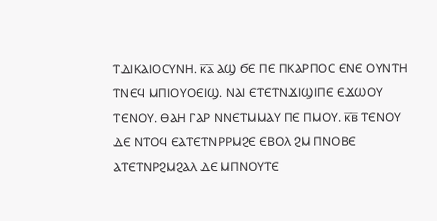ⲦⲆⲒⲔⲀⲒⲞⲤⲨⲚⲎ. ⲕ̅ⲁ̅ ⲀϢ ϬⲈ ⲠⲈ ⲠⲔⲀⲢⲠⲞⲤ ⲈⲚⲈ ⲞⲨⲚⲦⲎ ⲦⲚⲈϤ ⲘⲠⲒⲞⲨⲞⲈⲒϢ. ⲚⲀⲒ ⲈⲦⲈⲦⲚϪⲒϢⲒⲠⲈ ⲈϪⲰⲞⲨ ⲦⲈⲚⲞⲨ. ⲐⲀⲎ ⲄⲀⲢ ⲚⲚⲈⲦⲘⲘⲀⲨ ⲠⲈ ⲠⲘⲞⲨ. ⲕ̅ⲃ̅ ⲦⲈⲚⲞⲨ ⲆⲈ ⲚⲦⲞϤ ⲈⲀⲦⲈⲦⲚⲢⲢⲘϨⲈ ⲈⲂⲞⲖ ϨⲘ ⲠⲚⲞⲂⲈ ⲀⲦⲈⲦⲚⲢϨⲘϨⲀⲖ ⲆⲈ ⲘⲠⲚⲞⲨⲦⲈ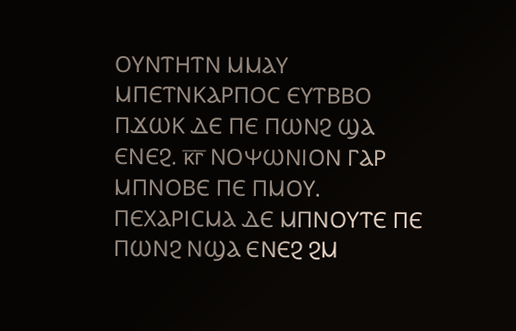ⲞⲨⲚⲦⲎⲦⲚ ⲘⲘⲀⲨ ⲘⲠⲈⲦⲚⲔⲀⲢⲠⲞⲤ ⲈⲨⲦⲂⲂⲞ ⲠϪⲰⲔ ⲆⲈ ⲠⲈ ⲠⲰⲚϨ ϢⲀ ⲈⲚⲈϨ. ⲕ̅ⲅ̅ ⲚⲞⲮⲰⲚⲒⲞⲚ ⲄⲀⲢ ⲘⲠⲚⲞⲂⲈ ⲠⲈ ⲠⲘⲞⲨ. ⲠⲈⲬⲀⲢⲒⲤⲘⲀ ⲆⲈ ⲘⲠⲚⲞⲨⲦⲈ ⲠⲈ ⲠⲰⲚϨ ⲚϢⲀ ⲈⲚⲈϨ ϨⲘ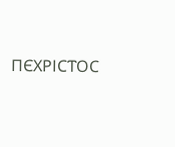ⲠⲈⲬⲢⲒⲤⲦⲞⲤ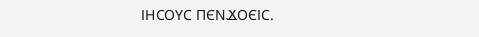ⲒⲎⲤⲞⲨⲤ ⲠⲈⲚϪⲞⲈⲒⲤ.